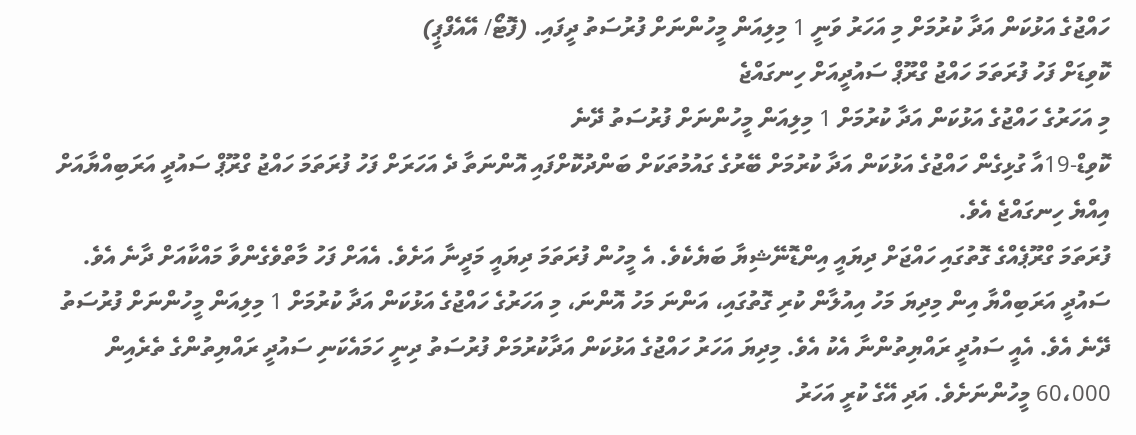ހައްޖުގެ އަޅުކަން އަދާ ކުރުމަށް މި އަހަރު ވަނީ 1 މިލިއަން މީހުންނަށް ފުރުސަތު ދީފައި. (ފޮޓޯ/ އޭއެފްޕީ)
ކޮވިޑަށް ފަހު ފުރަތަމަ ހައްޖު ގްރޫޕް ސައުދީއަށް ހިނގައްޖެ
މި އަހަރުގެ ހައްޖުގެ އަޅުކަން އަދާ ކުރުމަށް 1 މިލިއަން މީހުންނަށް ފުރުސަތު ދޭނެ
ކޮވިޑް-19އާ ގުޅިގެން ހައްޖުގެ އަޅުކަން އަދާ ކުރުމަށް ބޭރުގެ ގައުމުތަކަށް ބަންދުކޮށްފައި އޮންނަތާ ދެ އަހަރަށް ފަހު ފުރަތަމަ ހައްޖު ގްރޫޕް ސައުދީ އަރަބިއްޔާއަށް އިއްޔެ ހިނގައްޖެ އެވެ.
ފުރަތަމަ ގްރޫޕެއްގެ ގޮތުގައި ހައްޖަށް ދިޔައީ އިންޑޮނޭޝިޔާ ބަޔެކެވެ. އެ މީހުން ފުރަތަމަ ދިޔައީ މަދީނާ އަށެވެ. އެއަށް ފަހު މާތްވެގެންވާ މައްކާއަށް ދާނެ އެވެ.
ސައުދީ އަރަބިއްޔާ އިން މިދިޔަ މަހު އިއުލާން ކުރި ގޮތުގައި، އަންނަ މަހު އޮންނަ، މި އަހަރުގެ ހައްޖުގެ އަޅުކަން އަދާ ކުރުމަށް 1 މިލިއަން މީހުންނަށް ފުރުސަތު ދޭނެ އެވެ. އެއީ ސައުދީ ރައްޔިތުންނާ އެކު އެވެ. މިދިޔަ އަހަރު ހައްޖުގެ އަޅުކަން އަދާކުރުމަށް ފުރުސަތު ދިނީ ހަމައެކަނި ސައުދީ ރައްޔިތުންގެ ތެރެއިން 60،000 މީހުންނަށެވެ. އަދި އޭގެ ކުރީ އަހަރު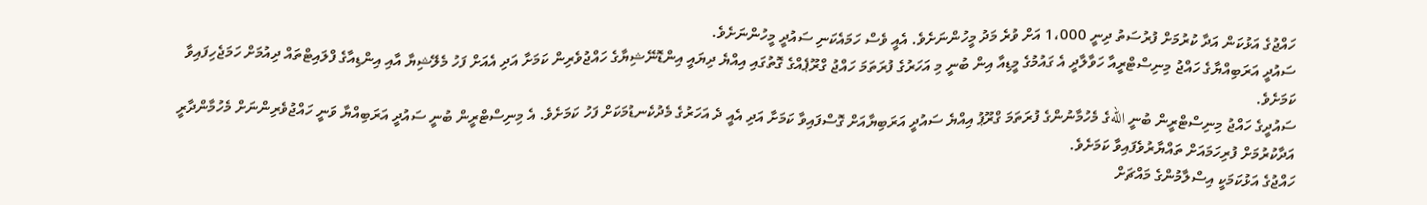ހައްޖުގެ އަޅުކަން އަދާ ކުރުމަށް ފުރުސަތު ދިނީ 1،000 އަށް ވުރެ މަދު މީހުންނަށެވެ. އެއީ ވެސް ހަމައެކަނި ސައުދީ މީހުންނަށެވެ.
ސައުދީ އަރަބިއްޔާގެ ހައްޖު މިނިސްޓްރީއާ ހަވާލާދީ އެ ގައުމުގެ މީޑިއާ އިން ބުނީ މި އަހަރުގެ ފުރަތަމަ ހައްޖު ގްރޫޕެއްގެ ގޮތުގައި އިއްޔެ ދިޔައީ އިންޑޮނޭޝިޔާގެ ހައްޖުވެރިން ކަމަށާ އަދި އެއަށް ފަހު މެލޭޝިޔާ އާއި އިންޑިއާގެ ފްލައިޓްތައް ދިއުމަށް ހަމަޖެހިފައިވާ ކަމަށެވެ.
ސައުދީގެ ހައްޖު މިނިސްޓްރީން ބުނީ اللهގެ މެހުމާނުންގެ ފުރަތަމަ ގްރޫޕު އިއްޔެ ސައުދީ އަރަބިޔާއަށް ގޮސްފައިވާ ކަމަށާ އަދި އެއީ ދެ އަހަރުގެ މެދުކެނޑުމަކަށް ފަހު ކަމަށެވެ. އެ މިނިސްޓްރީން ބުނީ ސައުދީ އަރަބިއްޔާ ވަނީ ހައްޖުވެރިންނަށް މެހުމާންދާރީ އަދާކުރުމަށް ފުރިހަމައަށް ތައްޔާރުވެފައިވާ ކަމަށެވެ.
ހައްޖުގެ އަޅުކަމަކީ އިސްލާމުންގެ މައްޗަށް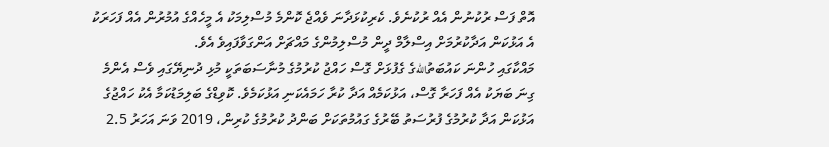އޮތް ފަސް ރުކުނުން އެއް ރުކުނެވެ. ކެރިކުޅަދާނަ ވެއްޖެ ކޮންމެ މުސްލިމަކު އެ މީހެއްގެ އުމުރުން އެއް ފަހަރަކު އެ އަޅުކަން އަދާކުރުމަށް އިސްލާމް ދީން މުސްލިމުންގެ މައްޗަށް އަންގަވާފައިވެ އެވެ.
މައްކާގައި ހުންނަ ކައުބަތުاللهގެ ގެފުޅަށް ގޮސް ހައްޖު ކުރުމުގެ މުނާސަބަތަކީ މުޅި ދުނިޔޭގައި ވެސް އެންމެ ގިނަ ބަޔަކު އެއް ފަހަރާ ގޮސް، އަޅުކަމެއް އަދާ ކުރާ ހަމައެކަނި އަޅުކަމެވެ. ކޮވިޑްގެ ބަލިމަޑުކަމާ އެކު ހައްޖުގެ އަޅުކަން އަދާ ކުރުމުގެ ފުރުސަތު ބޭރުގެ ގައުމުތަކަށް ބަންދު ކުރުމުގެ ކުރިން، 2019 ވަނަ އަހަރު 2.5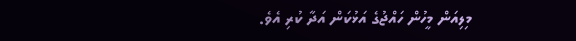މިލިއަން މީހުން ހައްޖުގެ އަޅުކަން އަދާ ކުރި އެވެ.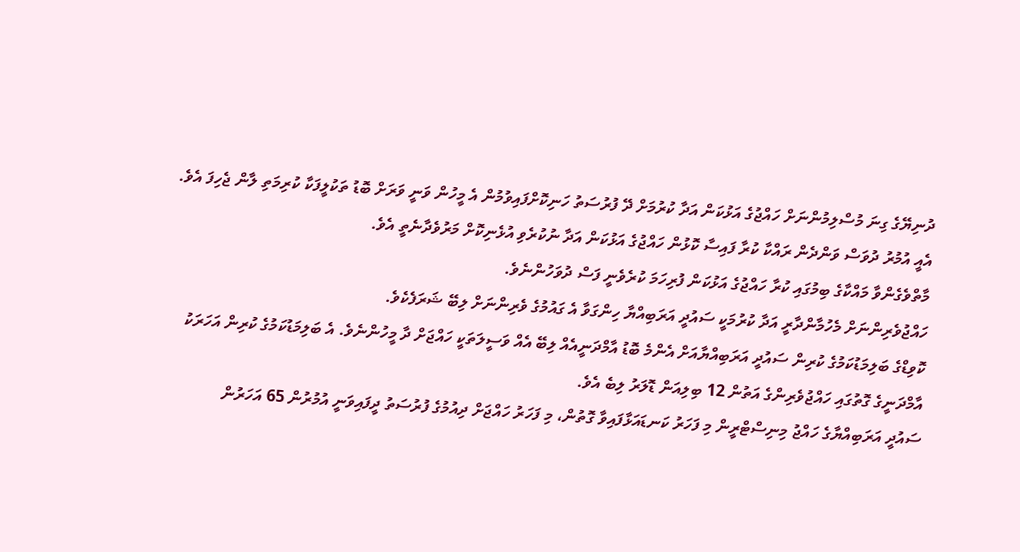ދުނިޔޭގެ ގިނަ މުސްލިމުންނަށް ހައްޖުގެ އަޅުކަން އަދާ ކުރުމަށް ދޭ ފުރުސަތު ހަނިކޮށްފައިވުމުން އެ މީހުން ވަނީ ވަރަށް ބޮޑު ތަކުލީފަކާ ކުރިމަތި ލާން ޖެހިފަ އެވެ. އެއީ އުމުރު ދުވަސް ވަންދެން ރައްކާ ކުރާ ފައިސާ ކޮޅުން ހައްޖުގެ އަޅުކަން އަދާ ނުކުރެވި އުޅެނިކޮށް މަރުވެދާނެތީ އެވެ.
މާތްވެގެންވާ މައްކާގެ ބިމުގައި ކުރާ ހައްޖުގެ އަޅުކަން ފުރިހަމަ ކުރެވެނީ ފަސް ދުވަހުންނެވެ.
ހައްޖުވެރިންނަށް މެހުމާންދާރީ އަދާ ކުރުމަކީ ސައުދީ އަރަބިއްޔާ ހިންގަވާ އެ ގައުމުގެ ވެރިންނަށް ލިބޭ ޝަރަފެކެވެ.
ކޮވިޑްގެ ބަލިމަޑުކަމުގެ ކުރިން ސައުދީ އަރަބިއްޔާއަށް އެންމެ ބޮޑު އާމްދަނީއެއް ލިބޭ އެއް ވަސީލަތަކީ ހައްޖަށް ދާ މީހުންނެވެ. އެ ބަލިމަޑުކަމުގެ ކުރިން އަހަރަކު އާމްދަނީގެ ގޮތުގައި ހައްޖުވެރިންގެ އަތުން 12 ބިލިއަން ޑޮލަރު ލިބެ އެވެ.
ސައުދީ އަރަބިއްޔާގެ ހައްޖު މިނިސްޓްރީން މި ފަހަރު ކަނޑައަޅާފައިވާ ގޮތުން، މި ފަހަރު ހައްޖަށް ދިއުމުގެ ފުރުސަތު ދީފައިވަނީ އުމުރުން 65 އަހަރުން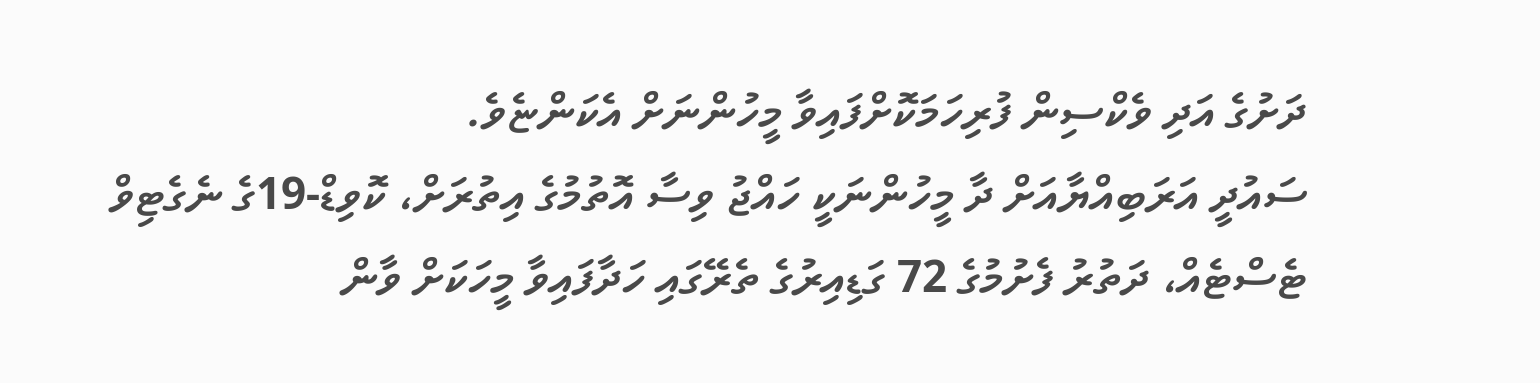ދަށުގެ އަދި ވެކްސިން ފުރިހަމަކޮށްފައިވާ މީހުންނަށް އެކަންޏެވެ.
ސައުދީ އަރަބިއްޔާއަށް ދާ މީހުންނަކީ ހައްޖު ވިސާ އޮތުމުގެ އިތުރަށް، ކޮވިޑް-19ގެ ނެގެޓިވް ޓެސްޓެއް، ދަތުރު ފެށުމުގެ 72 ގަޑިއިރުގެ ތެރޭގައި ހަދާފައިވާ މީހަކަށް ވާން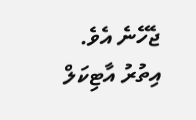ޖެހޭނެ އެވެ.
އިތުރު އާޓިކަލް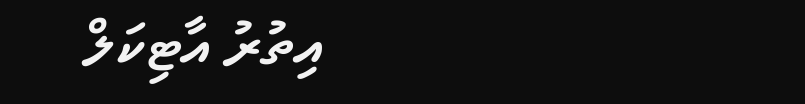އިތުރު އާޓިކަލް